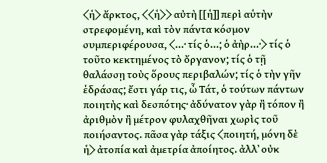⟨ἡ⟩ ἄρκτος, ⟨⟨ἡ⟩⟩ αὐτὴ [[ἡ]] περὶ αὑτὴν στρεφομένη, καὶ τὸν πάντα κόσμον συμπεριφέρουσα, ⟨...· τίς ὁ...; ὁ ἀὴρ...·⟩ τίς ὁ τοῦτο κεκτημένος τὸ ὄργανον; τίς ὁ τῇ θαλάσσῃ τοὺς ὅρους περιβαλών; τίς ὁ τὴν γῆν ἑδράσας; ἔστι γάρ τις, ὦ Τάτ, ὁ τούτων πάντων ποιητὴς καὶ δεσπότης· ἀδύνατον γὰρ ἢ τόπον ἢ ἀριθμὸν ἢ μέτρον φυλαχθῆναι χωρὶς τοῦ ποιήσαντος. πᾶσα γὰρ τάξις ⟨ποιητή, μόνη δὲ ἡ⟩ ἀτοπία καὶ ἀμετρία ἀποίητος. ἀλλ᾽ οὐκ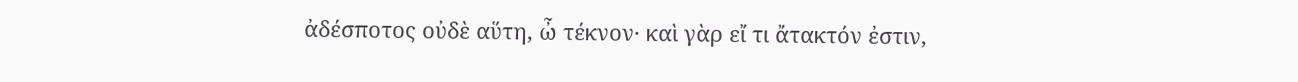ἀδέσποτος οὐδὲ αὕτη, ὦ τέκνον· καὶ γὰρ εἴ τι ἄτακτόν ἐστιν,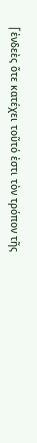⎡ἐνδεὲς ὅτε κατέχει τοῦτό ἐστι τὸν τρόπον τῆς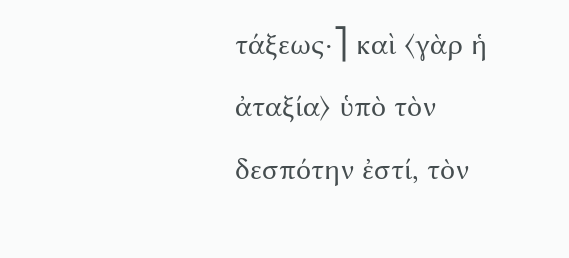τάξεως·⎤ καὶ ⟨γὰρ ἡ ἀταξία⟩ ὑπὸ τὸν δεσπότην ἐστί, τὸν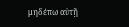μηδέπω αὐτῇ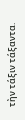τὴν τάξιν τάξαντα.